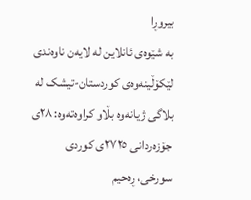بیروڕا
بە شێوەی ئانلاین لە لایەن ناوەندی لێکۆڵینەوەی کوردستان-تیشک لە بلاگی ژیانەوە بڵاو کراوەتەوە: ٢٨ی جۆزەردانی ٢٧٢٥ی کوردی
سورخی، ڕەحیم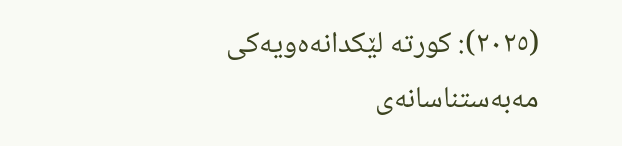(٢٠٢٥): کورتە لێکدانەەویەکی مەبەستناسانەی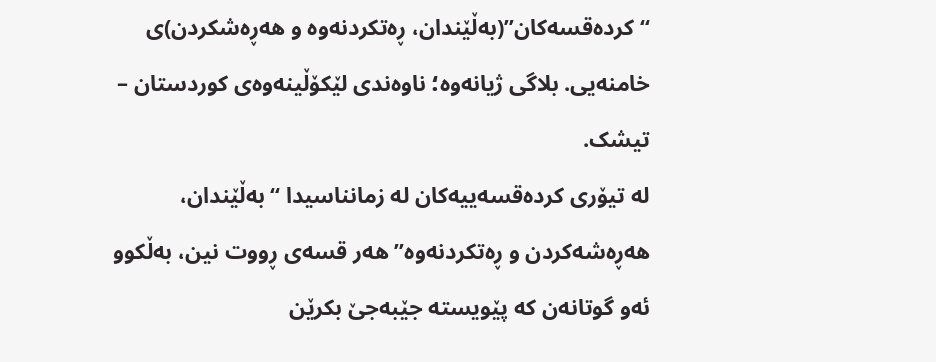“کردەقسەکان”(بەڵێندان، ڕەتکردنەوە و هەڕەشکردن)ی خامنەیی. بلاگی ژیانەوە؛ ناوەندی لێکۆڵینەوەی کوردستان – تیشک.
لە تیۆری کردەقسەییەکان لە زمانناسیدا “بەڵێندان، هەڕەشەکردن و ڕەتکردنەوە” هەر قسەی ڕووت نین، بەڵکوو ئەو گوتانەن کە پێویستە جێبەجێ بکرێن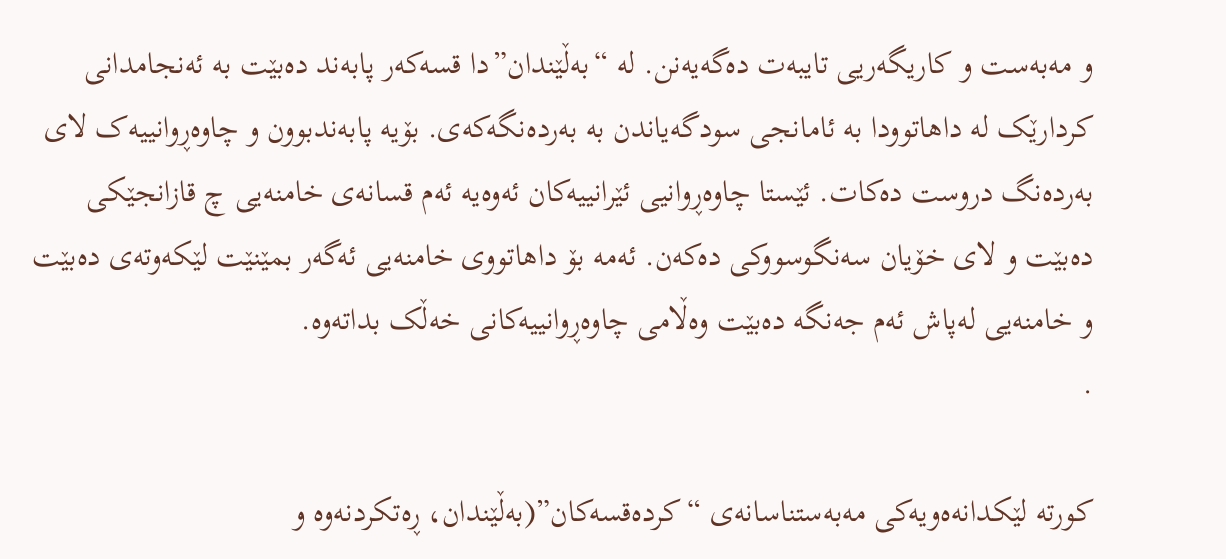و مەبەست و کاریگەریی تایبەت دەگەیەنن. لە “بەڵێندان”دا قسەکەر پابەند دەبێت بە ئەنجامدانی کردارێک لە داهاتوودا بە ئامانجی سودگەیاندن بە بەردەنگەکەی. بۆیە پابەندبوون و چاوەڕوانییەک لای بەردەنگ دروست دەکات. ئێستا چاوەڕوانیی ئێرانییەکان ئەوەیە ئەم قسانەی خامنەیی چ قازانجێکی دەبێت و لای خۆیان سەنگوسووکی دەکەن. ئەمە بۆ داهاتووی خامنەیی ئەگەر بمێنێت لێکەوتەی دەبێت و خامنەیی لەپاش ئەم جەنگە دەبێت وەڵامی چاوەڕوانییەکانی خەڵک بداتەوە.
.

کورتە لێکدانەەویەکی مەبەستناسانەی “کردەقسەکان”(بەڵێندان، ڕەتکردنەوە و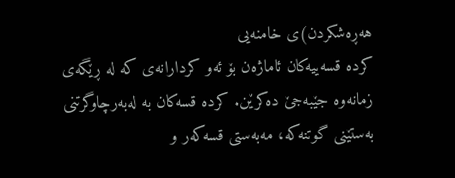هەڕەشکردن)ی خامنەیی
کردە قسەییەکان ئاماژەن بۆ ئەو کردارانەی کە لە ڕێگەی زمانەوە جێبەجێ دەکرێن. کردە قسەکان بە لەبەرچاوگرتنی بەستێنی گوتنەکە، مەبەستی قسەکەر و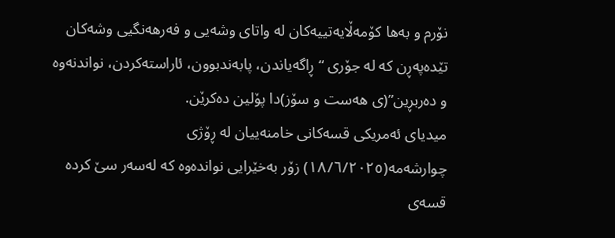نۆرم و بەها کۆمەڵایەتییەکان لە واتای وشەیی و فەرهەنگیی وشەکان تێدەپەڕن کە لە جۆری “ڕاگەیاندن، پابەندبوون، ئاراستەکردن، نواندنەوە و دەربڕین”(ی هەست و سۆز)دا پۆلین دەکرێن.
میدیای ئەمریکی قسەکانی خامنەییان لە ڕۆژی چوارشەمە(١٨/٦/٢٠٢٥) زۆر بەخێرایی نواندەوە کە لەسەر سێ کردە قسەی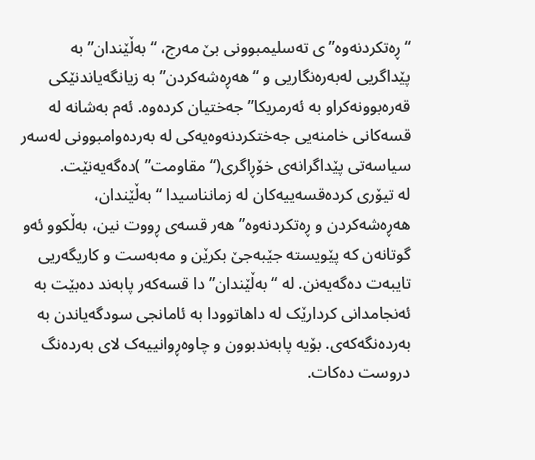“ڕەتکردنەوە”ی تەسلیمبوونی بێ مەرج، “بەڵێندان” بە پێداگریی لەبەرەنگاریی و “هەڕەشەکردن” بە زیانگەیاندنێکی قەرەبوونەکراو بە ئەرمریکا” جەختیان کردەوە. ئەم بەشانە لە قسەکانی خامنەیی جەختکردنەوەیەکی لە بەردەوامبوونی لەسەر سیاسەتی پێداگرانەی خۆڕاگری(“مقاومت” )دەگەیەنێت.
لە تیۆری کردەقسەییەکان لە زمانناسیدا “بەڵێندان، هەڕەشەکردن و ڕەتکردنەوە” هەر قسەی ڕووت نین، بەڵکوو ئەو گوتانەن کە پێویستە جێبەجێ بکرێن و مەبەست و کاریگەریی تایبەت دەگەیەنن. لە “بەڵێندان”دا قسەکەر پابەند دەبێت بە ئەنجامدانی کردارێک لە داهاتوودا بە ئامانجی سودگەیاندن بە بەردەنگەکەی. بۆیە پابەندبوون و چاوەڕوانییەک لای بەردەنگ دروست دەکات.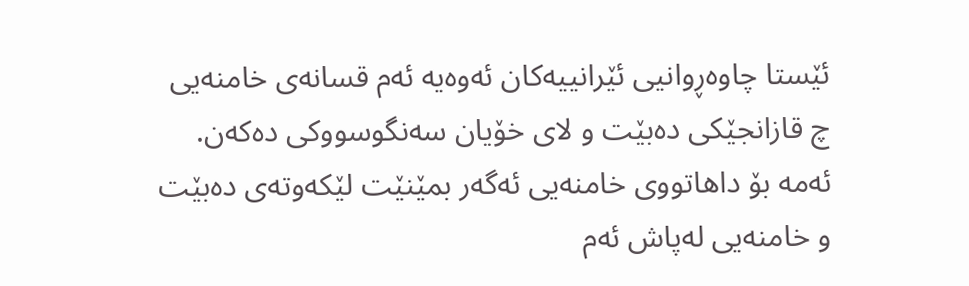ئێستا چاوەڕوانیی ئێرانییەکان ئەوەیە ئەم قسانەی خامنەیی چ قازانجێکی دەبێت و لای خۆیان سەنگوسووکی دەکەن. ئەمە بۆ داهاتووی خامنەیی ئەگەر بمێنێت لێکەوتەی دەبێت و خامنەیی لەپاش ئەم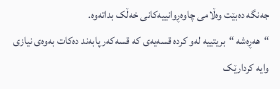جەنگە دەبێت وەڵامی چاوەڕوانییەکانی خەڵک بداتەوە.
“هەڕەشە “بریتییە لەو کردە قسەیەی کە قسەکەر پابەند دەکات بەوەی نیازی وایە کردارێک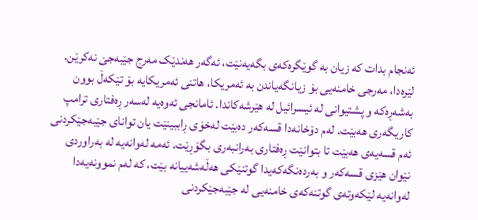ئەنجام بدات کە زیان بە گوێگرەکەی بگەیەنێت، ئەگەر هەندێک مەرج جێبەجێ نەکرێن. لێرەدا، مەرجی خامنەیی بۆ زیانگەیاندن بە ئەمریکا، هاتنی ئەمریکایە بۆ تێکەڵ بوون بەشەڕەکە و پشتیوانی لە ئیسرائیل لە هێرشەکاندا. ئامانجی ئەوەیە لەسەر ڕەفتاری ترامپ کاریگەری هەبێت. لەم دۆخانەدا قسەکەر دەبێت لەخۆی ڕاببینێت یان توانای جێبەجێکردنی ئەم قسەیەی هەبێت تا بتوانێت ڕەفتاری بەرانبەری بگۆڕێت. ئەمە لەوانەیە لە بەراوردی نێوان هێزی قسەکەر و بەردەنگەکەیدا گوتنێکی هەڵەشەییانە بێت، کە لەم نموونەیەدا لەوانەیە لێکەوتەی گوتنەکەی خامنەیی لە جێبەجێکردنی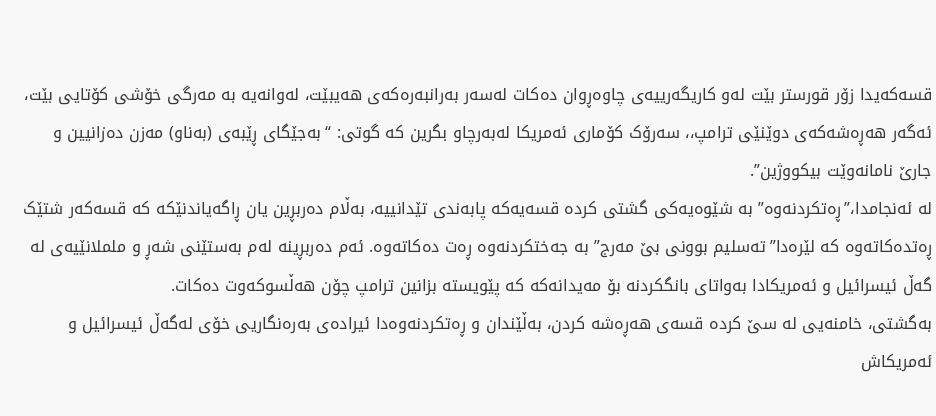قسەکەیدا زۆر قورستر بێت لەو کاریگەرییەی چاوەڕوان دەکات لەسەر بەرانبەرەکەی هەیبێت، لەوانەیە بە مەرگی خۆشی کۆتایی بێت، ئەگەر هەڕەشەکەی دوێنێی ترامپ،، سەرۆک کۆماری ئەمریکا لەبەرچاو بگرین کە گوتی: “بەجێگای ڕێبەی (بەناو) مەزن دەزانیین و جارێ نامانەوێت بیکووژین”.
لە ئەنجامدا،”ڕەتکردنەوە” بە شێوەیەکی گشتی کردە قسەیەکە پابەندی تێدانییە، بەڵام دەربڕین یان ڕاگەیاندنێکە کە قسەکەر شتێک ڕەتدەکاتەوە کە لێرەدا”تەسلیم بوونی بێ مەرج” بە جەختکردنەوە ڕەت دەکاتەوە. ئەم دەربڕینە لەم بەستێنی شەڕ و ململانێیەی لە گەڵ ئیسرائیل و ئەمریکادا بەواتای بانگکردنە بۆ مەیدانەکە کە پێویستە بزانین ترامپ چۆن هەڵسوکەوت دەکات.
بەگشتی، خامنەیی لە سێ کردە قسەی هەڕەشە کردن، بەڵێندان و ڕەتکردنەوەدا ئیرادەی بەرەنگاریی خۆی لەگەڵ ئیسرائیل و ئەمریکاش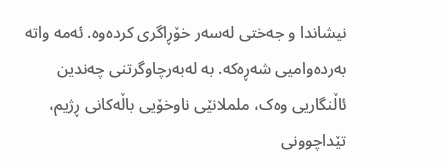نیشاندا و جەختی لەسەر خۆڕاگری کردەوە. ئەمە واتە بەردەوامیی شەڕەکە. بە لەبەرچاوگرتنی چەندین ئاڵنگاریی وەک، ململانێی ناوخۆیی باڵەکانی ڕژیم، تێداچوونی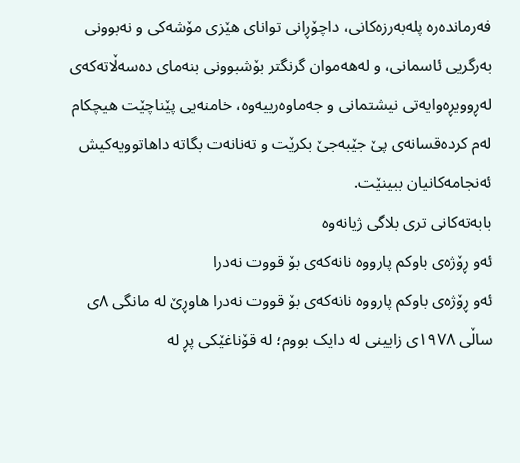فەرماندەرە پلەبەرزەکانی، داچۆڕانی توانای هێزی مۆشەکی و نەبوونی بەرگریی ئاسمانی، و لەهەموان گرنگتر بۆشبوونی بنەمای دەسەڵاتەکەی لەڕوویڕەوایەتی نیشتمانی و جەماوەرییەوە، خامنەیی پێناچێت هیچکام لەم کردەقسانەی پێ جێبەجێ بکرێت و تەنانەت بگاتە داهاتوویەکیش ئەنجامەکانیان ببینێت.
بابەتەکانی تری بلاگی ژیانەوە
ئەو ڕۆژەی باوکم پارووە نانەکەی بۆ قووت نەدرا
ئەو ڕۆژەی باوکم پارووە نانەکەی بۆ قووت نەدرا هاوڕێ لە مانگی ٨ی ساڵی ١٩٧٨ی زایینی لە دایک بووم؛ لە قۆناغێکی پڕ لە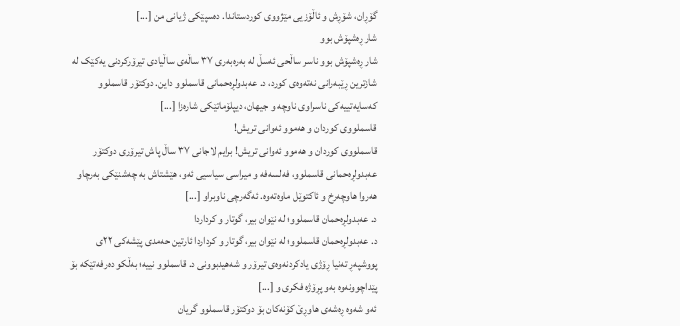گۆڕان، شۆڕش و ئاڵۆزیی مێژووی کوردستاندا. دەسپێکی ژیانی من [...]
شار ڕەشپۆش بوو
شار ڕەشپۆش بوو ناسر ساڵحی ئەسڵ لە بەرەبەری ٣٧ ساڵەی ساڵیادی تیرۆرکردنی یەکێک لە شازترین ڕێبەرانی نەتەوەی کورد، د. عەبدولڕەحمانی قاسملوو داین. دوکتۆر قاسملوو کەسایەتییەکی ناسراوی ناوچە و جیهان، دیپلۆماتێکی شارەزا [...]
قاسملووی کوردان و هەموو ئەوانی تریش!
قاسملووی کوردان و هەموو ئەوانی تریش! برایم لاجانی ٣٧ ساڵ پاش تیرۆری دوکتۆر عەبدولڕەحمانی قاسملوو، فەلسەفە و میراسی سیاسیی ئەو، هێشتاش بە چەشنێکی بەرچاو هەروا هاوچەرخ و ئاکتوێل ماوەتەوە. ئەگەرچی ناوبراو [...]
د. عەبدولڕەحمان قاسملوو؛ لە نێوان بیر، گوتار و کرداردا
د. عەبدولڕەحمان قاسملوو؛ لە نێوان بیر، گوتار و کرداردا ئارتین حەمدی پێشەکی ٢٢ی پووشپەڕ تەنیا ڕۆژی یادکردنەوەی تیرۆر و شەهیدبوونی د. قاسملوو نییە؛ بەڵکو دەرفەتێکە بۆ پێداچوونەوە بەو پڕۆژە فکری و [...]
ئەو شەوە ڕەشەی هاوڕێ کۆنەکان بۆ دوکتۆر قاسملوو گریان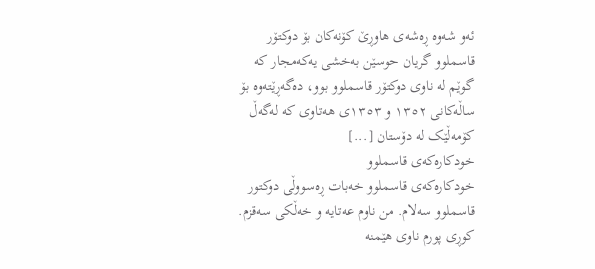ئەو شەوە ڕەشەی هاوڕێ کۆنەکان بۆ دوکتۆر قاسملوو گریان حوسێن بەخشی یەکەمجار کە گوێم لە ناوی دوکتۆر قاسملوو بوو، دەگەڕێتەوە بۆ ساڵەکانی ١٣٥٢ و ١٣٥٣ی هەتاوی کە لەگەڵ کۆمەڵێک لە دۆستان [...]
خودکارەکەی قاسملوو
خودکارەکەی قاسملوو خەبات ڕەسووڵی دوکتور قاسملوو سەلام. من ناوم عەتایە و خەڵکی سەقزم. کوڕی پورم ناوی هێمنە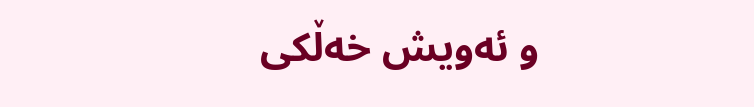و ئەویش خەڵکی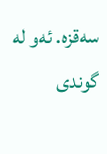سەقزە. ئەو لە گوندی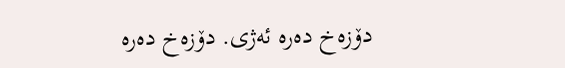دۆزەخ دەرە ئەژی. دۆزەخ دەرە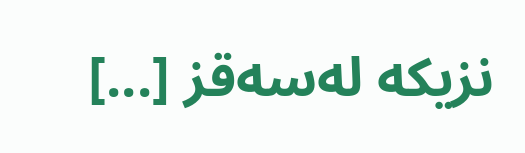نزیکە لەسەقز [...]